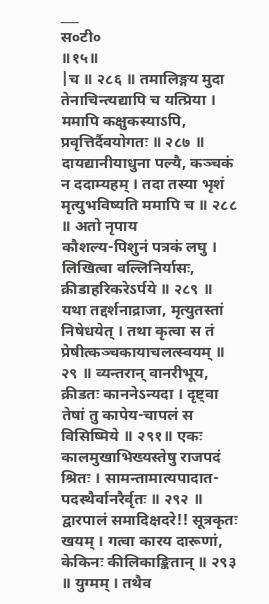___
स०टी०
॥१५॥
|च ॥ २८६ ॥ तमालिङ्गय मुदा तेनाचिन्त्यद्यापि च यत्प्रिया । ममापि कक्षुकस्याऽपि, प्रवृत्तिर्दैवयोगतः ॥ २८७ ॥ दायद्यानीयाधुना पल्यै, कञ्चकं न ददाम्यहम् । तदा तस्या भृशं मृत्युभविष्यति ममापि च ॥ २८८ ॥ अतो नृपाय
कौशल्य-पिशुनं पत्रकं लघु । लिखित्वा वल्लिनिर्यासः, क्रीडाहरिकरेऽर्पये ॥ २८९ ॥ यथा तद्दर्शनाद्राजा, मृत्युतस्तां निषेधयेत् । तथा कृत्वा स तं प्रेषीत्कञ्चकायाचलत्स्वयम् ॥ २९ ॥ व्यन्तरान् वानरीभूय, क्रीडतः काननेऽन्यदा । दृष्ट्वा तेषां तु कापेय-चापलं स विसिष्मिये ॥ २९१॥ एकः कालमुखाभिख्यस्तेषु राजपदं श्रितः । सामन्तामात्यपादात-पदस्थैर्वानरैर्वृतः ॥ २९२ ॥ द्वारपालं समादिक्षदरे!! सूत्रकृतः खयम् । गत्वा कारय दारूणां, केकिनः कीलिकाङ्कितान् ॥ २९३ ॥ युग्मम् । तथैव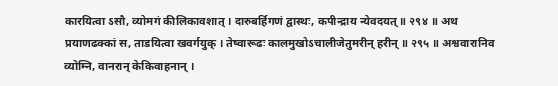कारयित्वा ऽसौ, व्योमगं कीलिकावशात् । दारुबर्हिगणं द्वास्थः, कपीन्द्राय न्येवदयत् ॥ २९४ ॥ अथ प्रयाणढक्कां स, ताडयित्वा खवर्गयुक् । तेष्वारूढः कालमुखोऽचालीजेतुमरीन् हरीन् ॥ २९५ ॥ अश्ववारानिव व्योम्नि, वानरान् केकिवाहनान् ।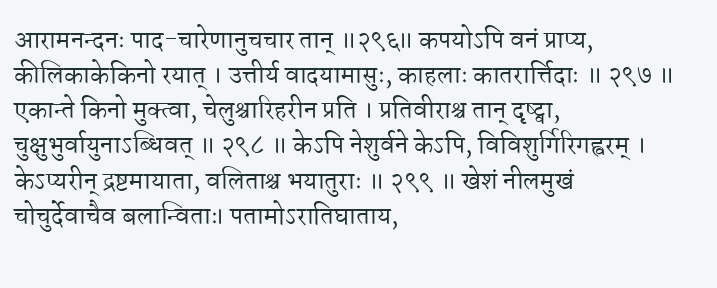आरामनन्दनः पाद-चारेणानुचचार तान् ॥२९६॥ कपयोऽपि वनं प्राप्य, कीलिकाकेकिनो रयात् । उत्तीर्य वादयामासुः, काहलाः कातरार्त्तिदाः ॥ २९७ ॥ एकान्ते किनो मुक्त्वा, चेलुश्चारिहरीन प्रति । प्रतिवीराश्च तान् दृष्ट्वा, चुक्षुभुर्वायुनाऽब्धिवत् ॥ २९८ ॥ केऽपि नेशुर्वने केऽपि, विविशुर्गिरिगह्वरम् । केऽप्यरीन् द्रष्टमायाता, वलिताश्च भयातुराः ॥ २९९ ॥ खेशं नीलमुखं चोचुर्देवाचैव बलान्विताः। पतामोऽरातिघाताय,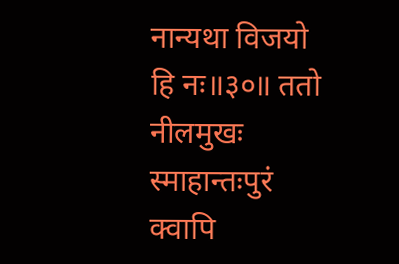नान्यथा विजयो हि नः॥३०॥ ततो नीलमुखः स्माहान्तःपुरं क्वापि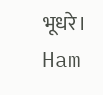भूधरे।
Ham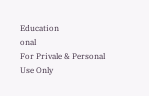Education
onal
For Privale & Personal Use Only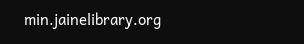min.jainelibrary.org